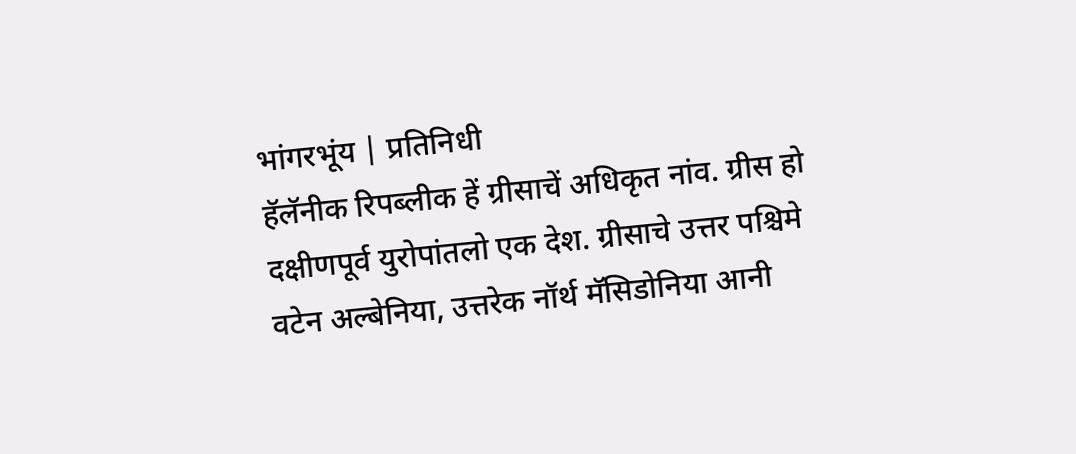भांगरभूंय | प्रतिनिधी
हॅलॅनीक रिपब्लीक हें ग्रीसाचें अधिकृत नांव. ग्रीस हो दक्षीणपूर्व युरोपांतलो एक देश. ग्रीसाचे उत्तर पश्चिमे वटेन अल्बेनिया, उत्तरेक नॉर्थ मॅसिडोनिया आनी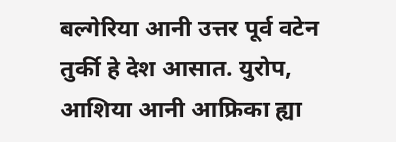बल्गेरिया आनी उत्तर पूर्व वटेन तुर्की हे देश आसात. युरोप, आशिया आनी आफ्रिका ह्या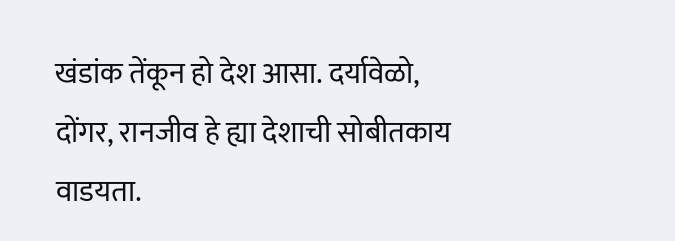खंडांक तेंकून हो देश आसा. दर्यावेळो, दोंगर, रानजीव हे ह्या देशाची सोबीतकाय वाडयता.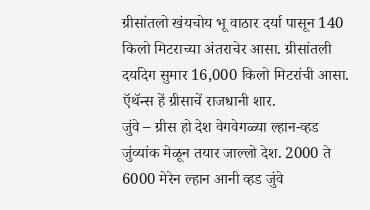ग्रीसांतलो खंयचोय भू वाठार दर्या पासून 140 किलो मिटराच्या अंतराचेर आसा. ग्रीसांतली दर्यादेग सुमार 16,000 किलो मिटरांची आसा. ऍथॅन्स हें ग्रीसाचें राजधानी शार.
जुंवे – ग्रीस हो देश वेगवेगळ्या ल्हान-व्हड जुंव्यांक मेळून तयार जाल्लो देश. 2000 ते 6000 मेरेन ल्हान आनी व्हड जुंवे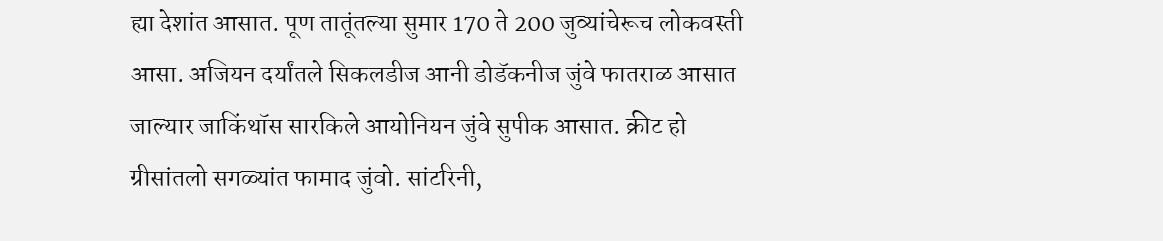ह्या देशांत आसात. पूण तातूंतल्या सुमार 170 ते 200 जुव्यांचेरूच लोकवस्ती आसा. अजियन दर्यांतले सिकलडीज आनी डोडॅकनीज जुंवे फातराळ आसात जाल्यार जाकिंथॉस सारकिले आयोनियन जुंवे सुपीक आसात. क्रीट हो ग्रीसांतलो सगळ्यांत फामाद जुंवो. सांटरिनी,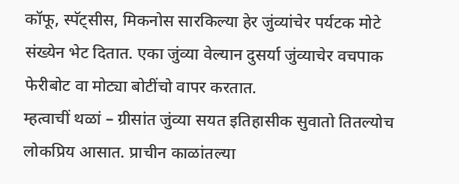कॉफू, स्पॅट्सीस, मिकनोस सारकिल्या हेर जुंव्यांचेर पर्यटक मोटे संख्येन भेट दितात. एका जुंव्या वेल्यान दुसर्या जुंव्याचेर वचपाक फेरीबोट वा मोट्या बोटींचो वापर करतात.
म्हत्वाचीं थळां – ग्रीसांत जुंव्या सयत इतिहासीक सुवातो तितल्योच लोकप्रिय आसात. प्राचीन काळांतल्या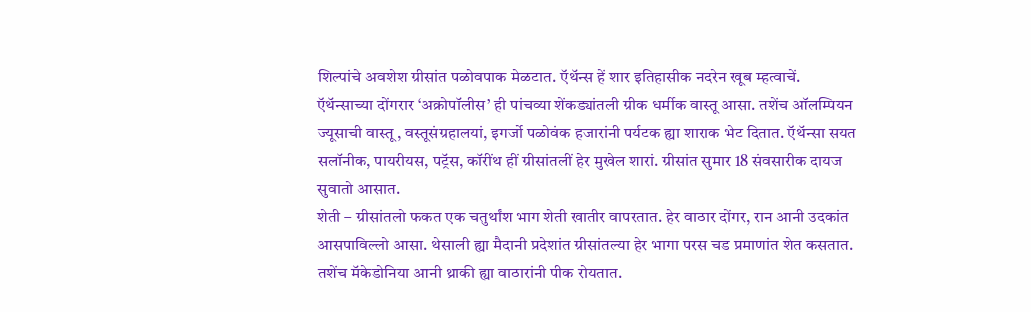शिल्पांचे अवशेश ग्रीसांत पळोवपाक मेळटात. ऍथॅन्स हें शार इतिहासीक नदरेन खूब म्हत्वाचें. ऍथॅन्साच्या दोंगरार ‘अक्रोपॉलीस’ ही पांचव्या शेंकड्यांतली ग्रीक धर्मीक वास्तू आसा. तशेंच ऑलम्पियन ज्यूसाची वास्तू, वस्तूसंग्रहालयां, इगर्जो पळोवंक हजारांनी पर्यटक ह्या शाराक भेट दितात. ऍथॅन्सा सयत सलॉनीक, पायरीयस, पट्रॅस, कॉरींथ हीं ग्रीसांतलीं हेर मुखेल शारां. ग्रीसांत सुमार 18 संवसारीक दायज सुवातो आसात.
शेती – ग्रीसांतलो फकत एक चतुर्थांश भाग शेती खातीर वापरतात. हेर वाठार दोंगर, रान आनी उदकांत आसपाविल्लो आसा. थेसाली ह्या मैदानी प्रदेशांत ग्रीसांतल्या हेर भागा परस चड प्रमाणांत शेत कसतात. तशेंच मॅकेडोनिया आनी थ्राकी ह्या वाठारांनी पीक रोयतात.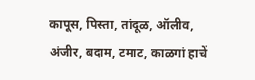कापूस, पिस्ता, तांदूळ, ऑलीव, अंजीर, बदाम, टमाट, काळगां हाचें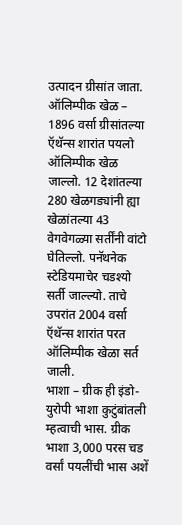उत्पादन ग्रीसांत जाता.
ऑलिम्पीक खेळ – 1896 वर्सा ग्रीसांतल्या ऍथॅन्स शारांत पयलो ऑलिम्पीक खेळ जाल्लो. 12 देशांतल्या 280 खेळगड्यांनी ह्या खेळांतल्या 43 वेगवेगळ्या सर्तींनी वांटो घेतिल्लो. पनॅथनेक स्टेडियमाचेर चडश्यो सर्ती जाल्ल्यो. ताचे उपरांत 2004 वर्सा ऍथॅन्स शारांत परत ऑलिम्पीक खेळा सर्त जाली.
भाशा – ग्रीक ही इंडो-युरोपी भाशा कुटुंबांतली म्हत्वाची भास. ग्रीक भाशा 3,000 परस चड वर्सां पयलींची भास अशें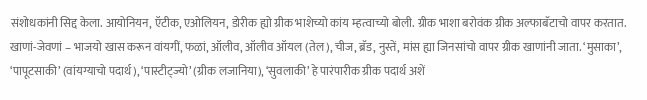संशोधकांनी सिद्द केला. आयोनियन, ऍटीक, एओलियन, डोरीक ह्यो ग्रीक भाशेच्यो कांय म्हत्वाच्यो बोली. ग्रीक भाशा बरोवंक ग्रीक अल्फाबॅटाचो वापर करतात.
खाणां-जेवणां – भाजयो खास करून वांयगीं, फळां, ऑलीव, ऑलीव ऑयल (तेल), चीज, ब्रॅड, नुस्तें, मांस ह्या जिनसांचो वापर ग्रीक खाणांनी जाता. ‘मुसाका’, ‘पापूटसाकी’ (वांयग्याचो पदार्थ), ‘पास्टीट्ज्यो’ (ग्रीक लजानिया), ‘सुवलाकी’ हे पारंपारीक ग्रीक पदार्थ अशें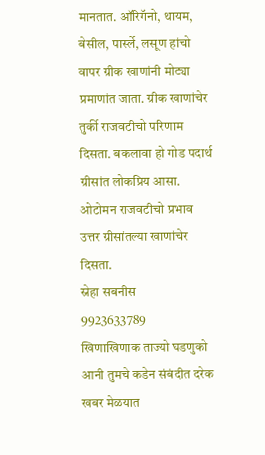मानतात. ऑरिगॅनो, थायम, बेसील, पार्स्ले, लसूण हांचो वापर ग्रीक खाणांनी मोट्या प्रमाणांत जाता. ग्रीक खाणांचेर तुर्की राजवटीचो परिणाम दिसता. बकलावा हो गोड पदार्थ ग्रीसांत लोकप्रिय आसा. ओटोमन राजवटीचो प्रभाव उत्तर ग्रीसांतल्या खाणांचेर दिसता.
स्नेहा सबनीस
9923633789
खिणाखिणाक ताज्यो घडणुको आनी तुमचे कडेन संबंदीत दरेक खबर मेळयात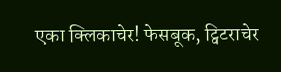एका क्लिकाचेर! फेसबूक, ट्विटराचेर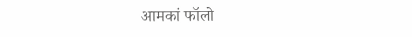आमकां फॉलो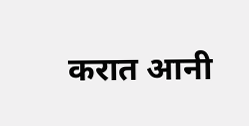करात आनी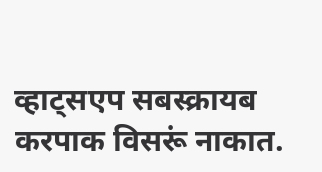व्हाट्सएप सबस्क्रायब करपाक विसरूं नाकात.